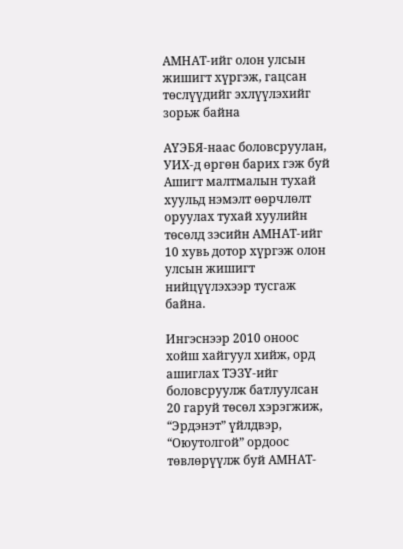АМНАТ-ийг олон улсын жишигт хүргэж, гацсан төслүүдийг эхлүүлэхийг зорьж байна

АҮЭБЯ-наас боловсруулан, УИХ-д өргөн барих гэж буй Ашигт малтмалын тухай хуульд нэмэлт өөрчлөлт оруулах тухай хуулийн төсөлд зэсийн АМНАТ-ийг 10 хувь дотор хүргэж олон улсын жишигт нийцүүлэхээр тусгаж байна.

Ингэснээр 2010 оноос хойш хайгуул хийж, орд ашиглах ТЭЗҮ-ийг боловсруулж батлуулсан 20 гаруй төсөл хэрэгжиж, “Эрдэнэт” үйлдвэр, “Оюутолгой” ордоос төвлөрүүлж буй АМНАТ-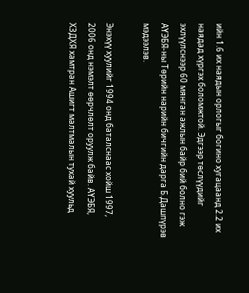ийн 1.6 их наядын орлогыг богино хугацаанд 2.2 их наядад хүргэх боломжтой. Эдгээр төслүүдийг эхлүүлснээр 60 мянган ажлын байр бий болно гэж АҮЭБЯ-ны Төрийн нарийн бичгийн дарга Б.Дашпүрэв мэдээлэв.

Энэхүү хуулийг 1994 онд баталснаас хойш 1997, 2006 онд нэмэлт өөрчлөлт оруулж байв. АҮЭБЯ, ХЗДХЯ хамтран Ашигт малтмалын тухай хуульд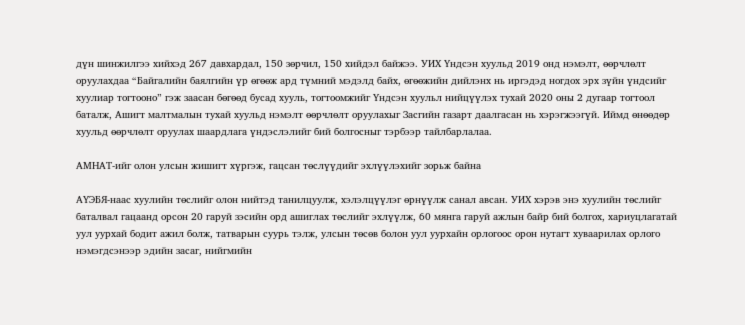дүн шинжилгээ хийхэд 267 давхардал, 150 зөрчил, 150 хийдэл байжээ. УИХ Үндсэн хуульд 2019 онд нэмэлт, өөрчлөлт оруулахдаа “Байгалийн баялгийн үр өгөөж ард түмний мэдэлд байх, өгөөжийн дийлэнх нь иргэдэд ногдох эрх зүйн үндсийг хуулиар тогтооно” гэж заасан бөгөөд бусад хууль, тогтоомжийг Үндсэн хуульл нийцүүлэх тухай 2020 оны 2 дугаар тогтоол баталж, Ашигт малтмалын тухай хуульд нэмэлт өөрчлөлт оруулахыг Засгийн газарт даалгасан нь хэрэгжээгүй. Иймд өнөөдөр хуульд өөрчлөлт оруулах шаардлага үндэслэлийг бий болгосныг тэрбээр тайлбарлалаа.

АМНАТ-ийг олон улсын жишигт хүргэж, гацсан төслүүдийг эхлүүлэхийг зорьж байна

АҮЭБЯ-наас хуулийн төслийг олон нийтэд танилцуулж, хэлэлцүүлэг өрнүүлж санал авсан. УИХ хэрэв энэ хуулийн төслийг баталвал гацаанд орсон 20 гаруй зэсийн орд ашиглах төслийг эхлүүлж, 60 мянга гаруй ажлын байр бий болгох, хариуцлагатай уул уурхай бодит ажил болж, татварын суурь тэлж, улсын төсөв болон уул уурхайн орлогоос орон нутагт хуваарилах орлого нэмэгдсэнээр эдийн засаг, нийгмийн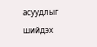асуудлыг шийдэх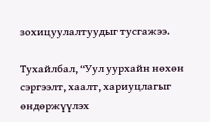зохицуулалтуудыг тусгажээ.

Тухайлбал, “Уул уурхайн нөхөн сэргээлт, хаалт, хариуцлагыг өндөржүүлэх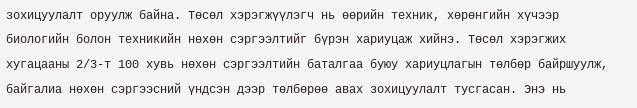зохицуулалт оруулж байна. Төсөл хэрэгжүүлэгч нь өөрийн техник, хөрөнгийн хүчээр биологийн болон техникийн нөхөн сэргээлтийг бүрэн хариуцаж хийнэ. Төсөл хэрэгжих хугацааны 2/3-т 100 хувь нөхөн сэргээлтийн баталгаа буюу хариуцлагын төлбөр байршуулж, байгалиа нөхөн сэргээсний үндсэн дээр төлбөрөө авах зохицуулалт тусгасан. Энэ нь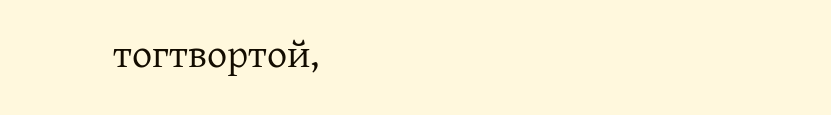тогтвортой,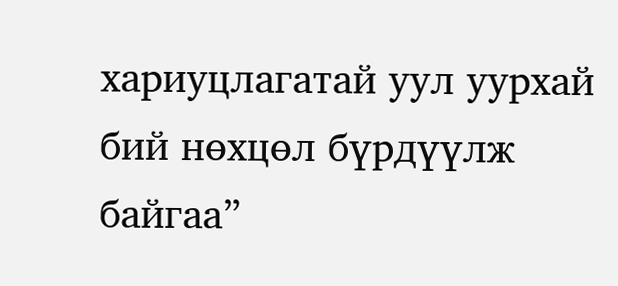хариуцлагатай уул уурхай бий нөхцөл бүрдүүлж байгаа”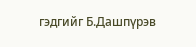гэдгийг Б.Дашпүрэв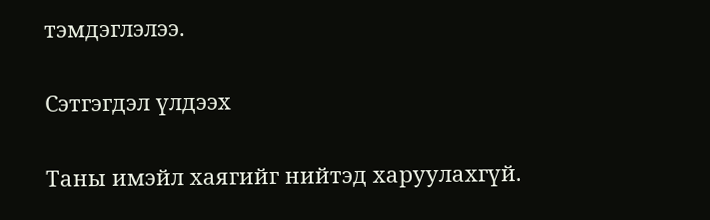тэмдэглэлээ.

Сэтгэгдэл үлдээх

Таны имэйл хаягийг нийтэд харуулахгүй.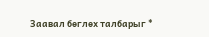Заавал бөглөх талбарыг *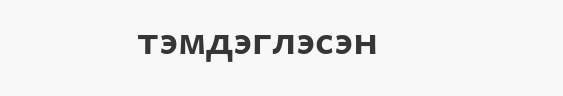тэмдэглэсэн